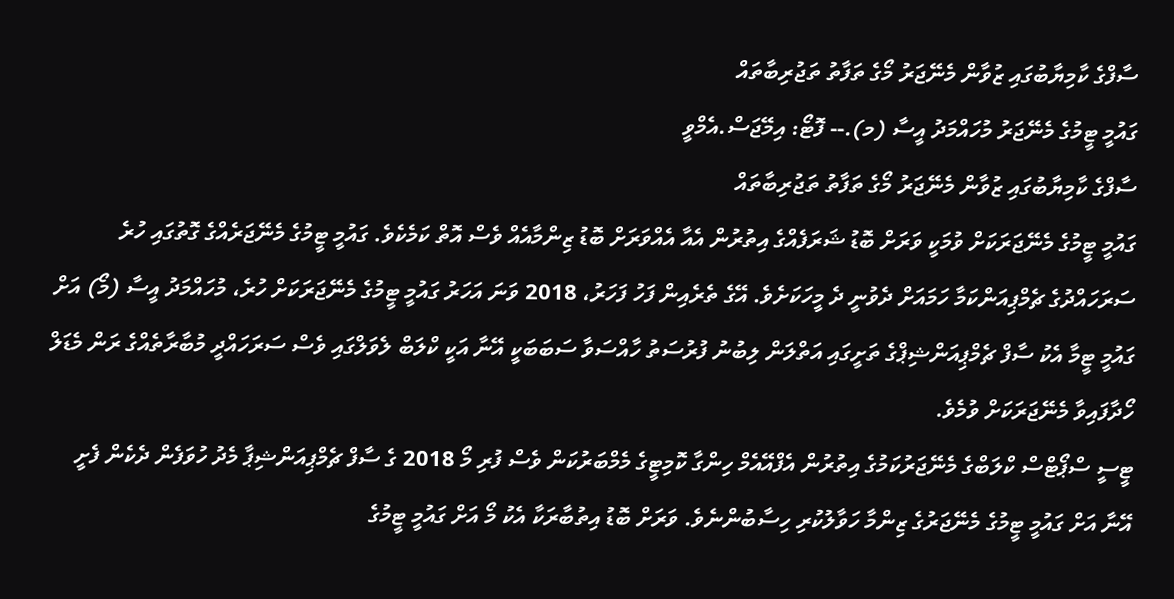ސާފްގެ ކާމިޔާބުގައި ޒުވާން މެނޭޖަރު މޯގެ ތަފާތު ތަޖުރިބާތައް
ގައުމީ ޓީމުގެ މެނޭޖަރު މުހައްމަދު އީސާ (މ).-- ފޮޓޯ: އިމޭޖަސް.އެމްވީ
ސާފްގެ ކާމިޔާބުގައި ޒުވާން މެނޭޖަރު މޯގެ ތަފާތު ތަޖުރިބާތައް
ގައުމީ ޓީމުގެ މެނޭޖަރަކަށް ވުމަކީ ވަރަށް ބޮޑު ޝަރަފެއްގެ އިތުރުން އެއާ އެއްވަރަށް ބޮޑު ޒިންމާއެއް ވެސް އޮތް ކަމެކެވެ. ގައުމީ ޓީމުގެ މެނޭޖަރެއްގެ ގޮތުގައި ހުރެ ސަރަހައްދުގެ ޗެމްޕިއަންކަމާ ހަމައަށް ދެވުނީ ދެ މީހަކަށެވެ. އޭގެ ތެރެއިން ފަހު ފަހަރު، 2018 ވަނަ އަހަރު ގައުމީ ޓީމުގެ މެނޭޖަރަކަށް ހުރެ، މުހައްމަދު އީސާ (މޯ) އަށް ގައުމީ ޓީމާ އެކު ސާފް ޗެމްޕިއަންޝިޕްގެ ތަށީގައި އަތްލަން ލިބުނު ފުރުސަތު ހާއްސަވާ ސަބަބަކީ އޭނާ އަކީ ކްލަބް ލެވަލްގައި ވެސް ސަރަހައްދީ މުބާރާތެއްގެ ރަން މެޑަލް ހޯދާފައިވާ މެނޭޖަރަކަށް ވުމެވެ.
ޓީސީ ސްޕޯޓްސް ކްލަބްގެ މެނޭޖަރުކަމުގެ އިތުރުން އެފްއޭއެމް ހިންގާ ކޮމިޓީގެ މެމްބަރުކަން ވެސް ފުރި މޯ 2018 ގެ ސާފް ޗެމްޕިއަންޝިޕާ މެދު ހުވަފެން ދެކެން ފެށީ އޭނާ އަށް ގައުމީ ޓީމުގެ މެނޭޖަރުގެ ޒިންމާ ހަވާލުކުރި ހިސާބުންނެވެ. ވަރަށް ބޮޑު އިތުބާރަކާ އެކު މޯ އަށް ގައުމީ ޓީމުގެ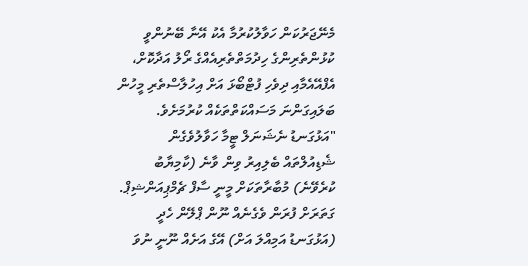މެނޭޖަރުކަން ހަވާލުކުރުމާ އެކު އޭނާ ބޭނުންވީ ކުޅުންތެރިންގެ ހިދުމަތްތެރިއެއްގެ ރޯލު އަދާކޮށް، އެފްއޭއެމާއި ދިވެހި ފުޓްބޯޅަ އަށް އިހުލާސްތެރި މީހުން ބަލައިގަންނަ މަސައްކަތްތަކެއް ކުރުމަށެވެ.
"އަޅުގަނޑު ނެޝަނަލް ޓީމާ ހަވާލުވެގެން ޝެޑިއުލްތައް ބެލިއިރު ވިން ވާނެ (ކާމިޔާބު ކުރެވޭނެ) މުބާރާތަކަށް މީނީ ސާފް ޗެމްޕިއަންޝިޕް. ގަތަރަށް ފުރަން ވެގެނެއް ނޫން ޕްލޭން ހެދީ (އަޅުގަނޑު އަމިއްލަ އަށް) އޭގެ އަށެއް ނޫނީ ނުވަ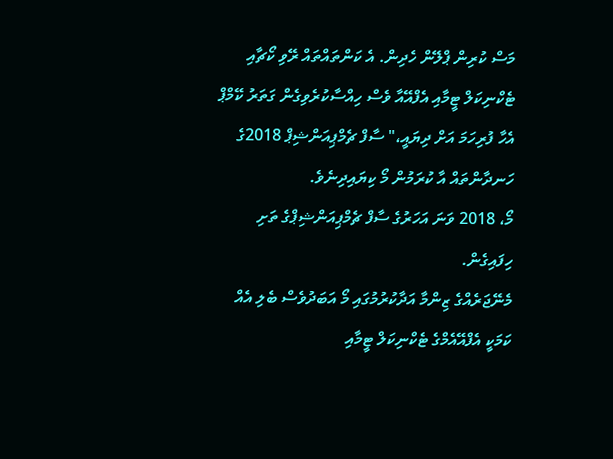މަސް ކުރިން ޕްލޭން ހެދިން. އެ ކަންތައްތައް ރޭވި ކޯޗާއި ޓެކްނިކަލް ޓީމާއި އެފްއޭއާ ވެސް ހިއްސާކުރެވިގެން ގަތަރު ކޭމްޕް އެހާ ފުރިހަމަ އަށް ދިޔައީ،" ސާފް ޗެމްޕިއަންޝިޕް 2018ގެ ހަނދާންތައް އާ ކުރަމުން މޯ ކިޔައިދިނެވެ.
މޯ، 2018 ވަނަ އަހަރުގެ ސާފް ޗެމްޕިއަންޝިޕްގެ ތަށި ހިފައިގެން.
މެނޭޖަރެއްގެ ޒިންމާ އަދާކުރުމުގައި މޯ އަބަދުވެސް ބެލި އެއް ކަމަކީ އެފްއޭއެމްގެ ޓެކްނިކަލް ޓީމާއި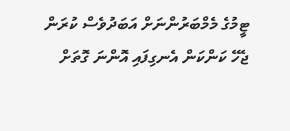ޓީމުގެ މެމްބަރުންނަށް އަބަދުވެސް ކުރަން ޖެހޭ ކަންކަން އެނގިފައި އޮންނަ ގޮތަށް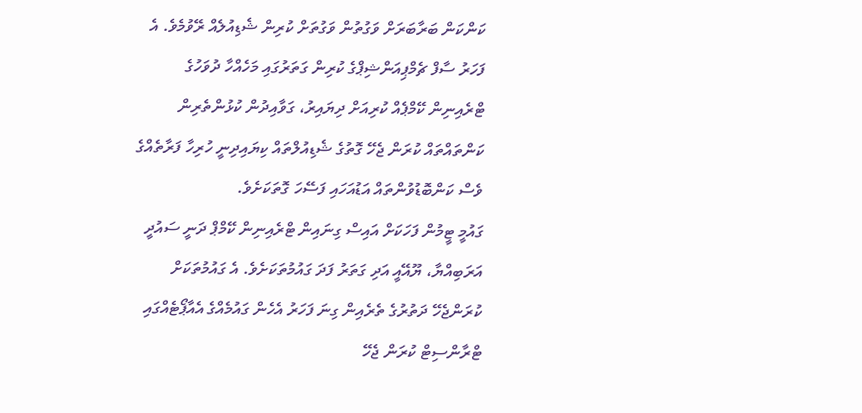ކަންކަން ބަރާބަރަށް ވަގުތުން ވަގުތަށް ކުރިން ޝެޑިއުލެއް ރޭވުމެވެ. އެ ފަހަރު ސާފް ޗެމްޕިއަންޝިޕްގެ ކުރިން ގަތަރުގައި މަހެއްހާ ދުވަހުގެ ޓްރެއިނިން ކޭމްޕެއް ކުރިއަށް ދިޔައިރު، ގަވާއިދުން ކުޅުންތެރިން ކަންތައްތައް ކުރަން ޖެހޭ ގޮތުގެ ޝެޑިއުލްތައް ކިޔައިދިނީ ހުރިހާ ފަރާތެއްގެ ވެސް ކަންބޮޑުވުންތައް އަޑުއަހައި ފަސޭހަ ގޮތަކަށެވެ.
ގައުމީ ޓީމުން ފަހަކަށް އައިސް ގިނައިން ޓްރެއިނިން ކޭމްޕް ދަނީ ސައުދީ އަރަބިއްޔާ، ޔޫއޭއީ އަދި ގަތަރު ފަދަ ގައުމުތަކަށެވެ. އެ ގައުމުތަކަށް ކުރަންޖެހޭ ދަތުރުގެ ތެރެއިން ގިނަ ފަހަރު އެހެން ގައުމެއްގެ އެއާޕޯޓެއްގައި ޓްރާންސިޓް ކުރަން ޖެހޭ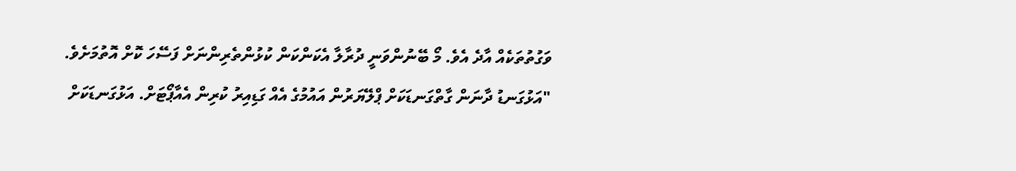ވަގުތުތަކެއް އާދެ އެވެ. މޯ ބޭނުންވަނީ ދުރާލާ އެކަންކަން ކުޅުންތެރިންނަށް ފަސޭހަ ކޮށް އޮތުމަށެވެ.
"އަޅުގަނޑު ދާނަން ގާތްގަނޑަކަށް ޕްލޭޔަރުން އައުމުގެ އެއް ގަޑިއިރު ކުރިން އެއާޕޯޓަށް. އަޅުގަނޑަކަށް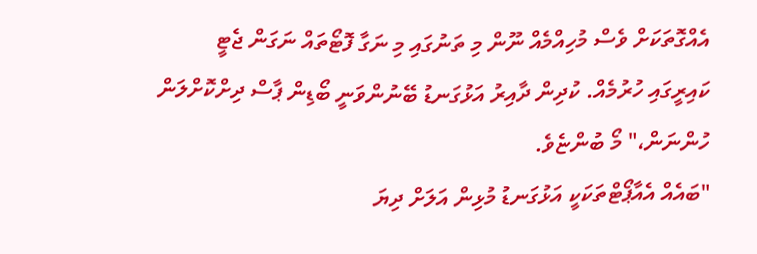އެއްގޮތަކަށް ވެސް މުހިއްމެއް ނޫން މި ތަނުގައި މި ނަގާ ފޮޓޯތައް ނަގަން ޖެޓީ ކައިރީގައި ހުރުމެއް. ކުދިން ދާއިރު އަޅުގަނޑު ބޭނުންވަނީ ބޯޑިން ޕާސް ދިށްކޮށްލަން ހުންނަން،" މޯ ބުންޏެވެ.
"ބައެއް އެއާޕޯޓްތަކަކީ އަޅުގަނޑު މުޅިން އަލަށް ދިޔަ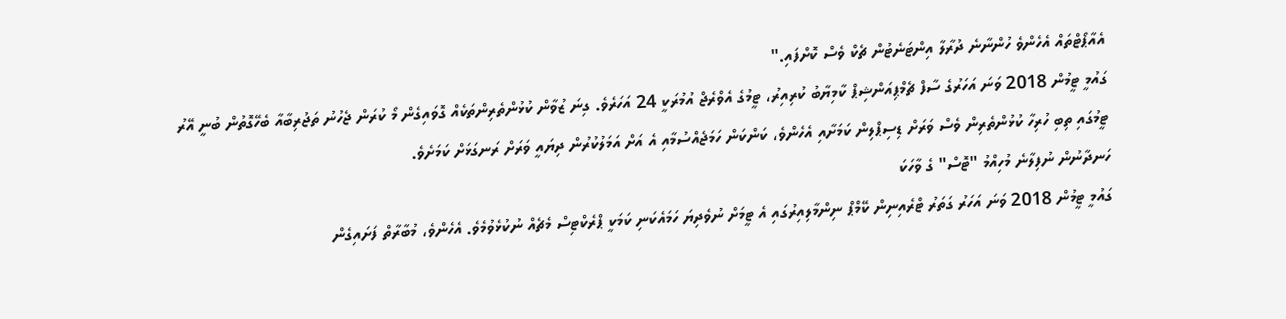އެއާޕޯޓްތައް އެހެންވެ ހުންނާނެ ދުރާލާ އިންޓަނެޓުން ޗެކް ވެސް ކޮށްފައި."
ގައުމީ ޓީމުން 2018 ވަނަ އަހަރުގެ ސާފް ޗެމްޕިއަންޝިޕް ކާމިޔާބު ކުރިއިރު، ޓީމުގެ އެވްރެޖް އުމުރަކީ 24 އަހަރެވެ. ގިނަ ޒުވާން ކުޅުންތެރިންތަކެއް ގޮވައިގެން މޯ ކުރަން ޖެހުނު ތަޖުރިބާއާ ބެހޭގޮތުން ބުނީ އޭރު ޓީމުގައި ތިބި ހުރިހާ ކުޅުންތެރިން ވެސް ވަރަށް ޑިސިޕްލިން ކަމަށާއި އެހެންވެ، ކަންކަން ހަމަޖެއްސުމާއި އެ އަށް އަމަލުކުރުން ދިޔައީ ވަރަށް ރަނގަޅަށް ކަމަށެވެ.
ހަނދާނުން ނުފިލާނެ މުހިއްމު "ޓޮސް" ގެ ވާހަކަ
ގައުމީ ޓީމުން 2018 ވަނަ އަހަރު ގަތަރު ޓްރެއިނިން ކޭމްޕް ނިންމާލިއިރުގައި އެ ޓީމަށް ނުވެދިޔަ ހަމައެކަނި ކަމަކީ ޕްރެކްޓިސް މެޗެއް ނުކުޅެވުމެވެ. އެހެންވެ، މުބާރާތް ފަށައިގެން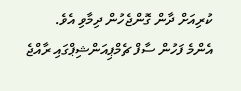ކުރިއަށް ދާން ގޮންޖެހުން ދިމާވި އެވެ.
އެންމެ ފަހުން ސާފް ޗެމްޕިއަންޝިޕްގައި ރާއްޖެ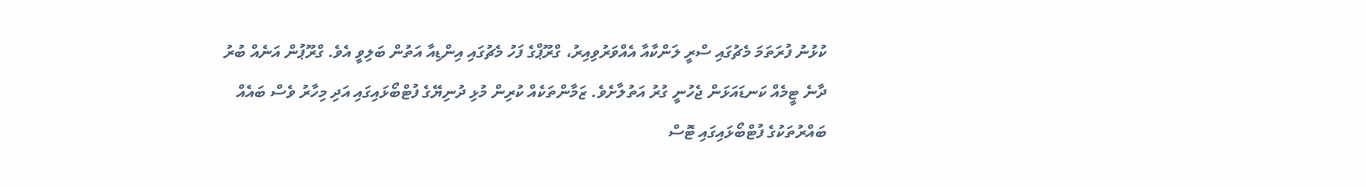ކުޅުނު ފުރަތަމަ މެޗުގައި ސްރީ ލަންކާއާ އެއްވަރުވިއިރު، ގްރޫޕްގެ ފަހު މެޗުގައި އިންޑިއާ އަތުން ބަލިވީ އެވެ. ގްރޫޕުން އަނެއް ބުރު ދާނެ ޓީމެއް ކަނޑައަޅަން ޖެހުނީ ގުރު އަތުލާށެވެ. ޒަމާންތަކެއް ކުރިން މުޅި ދުނިޔޭގެ ފުޓްބޯޅައިގައި އަދި މިހާރު ވެސް ބައެއް ބައްރުތަކުގެ ފުޓްބޯޅައިގައި ޓޮސް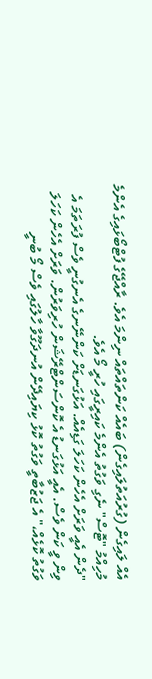އެއް ލައިގެން (ގުރުއަތުލައިގެން) ބައެއް ކަންތައްތައް ނިންމަ އެވެ. ރާއްޖޭގެ ފުޓްބޯޅައިގެ އެންމެ މުހިއްމު "ޓޮސް" ނެގި ވަގުތު އެންމެ ކައިރީގައި ހުރީ މޯ އެވެ.
"ދެން އެއީ ވަރަށް އެހެން ކަހަލަ ގަޑިއެއް. އަޅުގަނޑަށް ކަންނޭނގެ އެނގުނީ ވެސް ފުރަތަމަ އެ ވިން ވީ ކަން ވެސް. އެއީ އަޅުގަނޑު އެ ކޮންސަންޓްރޭޝަން ހުރިވަރުން. ވަރަށް އެހެން ކަހަލަ ވަގުތު ކޮޅެއް،" އެ ޖަޒުބާތީ ވަގުތު ކޮޅު ކިޔައިދޭން އުނދަގޫވާ ހާލުގައި ވެސް މޯ ބުނީ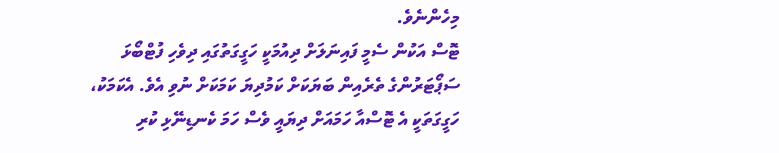މިހެންނެވެ.
ޓޮސް އަކުން ސެމީ ފައިނަލަށް ދިއުމަކީ ހަގީގަތުގައި ދިވެހި ފުޓްބޯޅަ ސަޕޯޓަރުންގެ ތެރެއިން ބަޔަކަށް ކަމުދިޔަ ކަމަކަށް ނުވި އެވެ. އެކަމަކު، ހަގީގަތަކީ އެ ޓޮސްއާ ހަމައަށް ދިޔައީ ވެސް ހަމަ ކެނޑިނޭޅި ކުރި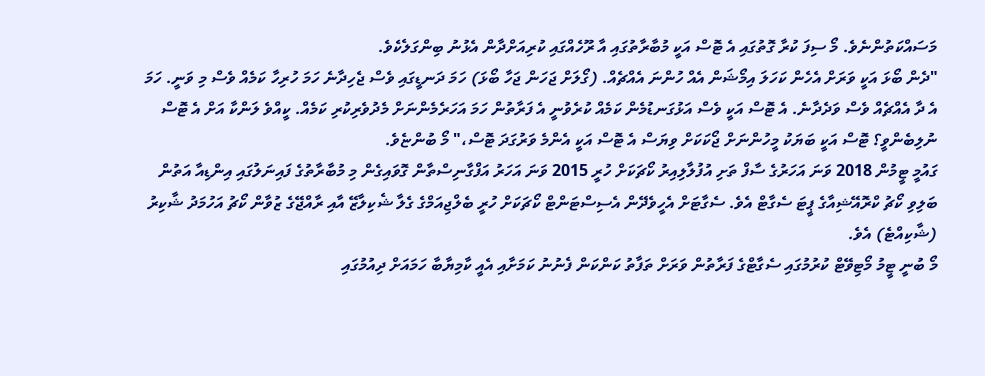މަސައްކަތުންނެވެ. މޯ ސިފަ ކުރާ ގޮތުގައި އެ ޓޮސް އަކީ މުބާރާތުގައި އާ ރޫހެއްގައި ކުރިއަށްދާން އެޅުނު ބިންގަލެކެވެ.
"ދެން ބޯޅަ އަކީ ވަރަށް އެހެން ކަހަލަ އިމޯޝަން އެއް ހުންނަ އެއްޗެއް. (ގޯލަށް ޖަހަން ޖަހާ ބޯޅަ) ހަމަ ދަނޑީގައި ވެސް ޖެހިދާނެ ހަމަ ހުރިހާ ކަމެއް ވެސް މި ވަނީ. ހަމަ އެ ދާ އެއްޗެއް ވެސް ވަދެދާނެ. އެ ޓޮސް އަކީ ވެސް އަޅުގަނޑުމެން ކަމެއް ކުރެވުނީ އެ ފަރާތުން ހަމަ އަހަރެމެންނަށް މެދުވެރިކުރި ކަމެއް. ކީއްވެ ލަންކާ އަށް އެ ޓޮސް ނުލިބެންވީ؟ ޓޮސް އަކީ ބަޔަކު މީހުންނަށް ޖޯކަކަށް ވިޔަސް އެ ޓޮސް އަކީ އެންމެ ވަރުގަދަ ޓޮސް،" މޯ ބުންޏެވެ.
ގައުމީ ޓީމުން 2018 ވަނަ އަހަރުގެ ސާފް ތަށި އުފުލާލިއިރު ކޯޗަކަށް ހުރީ 2015 ވަނަ އަހަރު އަފްގާނިސްތާން ގޮވައިގެން މި މުބާރާތުގެ ފައިނަލުގައި އިންޑިއާ އަތުން ބަލިވި ކޯޗު ކްރޮއޭޝިއާގެ ޕީޓަ ސެގާޓް އެވެ. ސެގާޓަށް އެހީވެދޭން އެސިސްޓަންޓް ކޯޗަކަށް ހުރީ ބެލްޖިއަމްގެ ގެލާ ޝެކިލާޒޭ އާއި ރާއްޖޭގެ ޒުވާން ކޯޗު އަހުމަދު ޝާކިރު (ޝާކިއްޓެ) އެވެ.
މޯ ބުނީ ޓީމު މޯޓިވޭޓް ކުރުމުގައި ސެގާޓްގެ ފަރާތުން ވަރަށް ތަފާތު ކަންކަން ފެނުނު ކަމަށާއި އެއީ ކާމިޔާބާ ހަމައަށް ދިއުމުގައި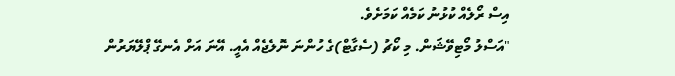އިސް ރޯލެއް ކުޅުނު ކަމެއް ކަމަށެވެ.
"އަސްލު މޯޓިވޭޝަން. މި ކޯޗު (ސެގާޓް)ގެ ހުންނަ ނޮލެޖެއް އެއީ. އޭނަ އަށް އެނގޭ ޕްލޭޔަރުން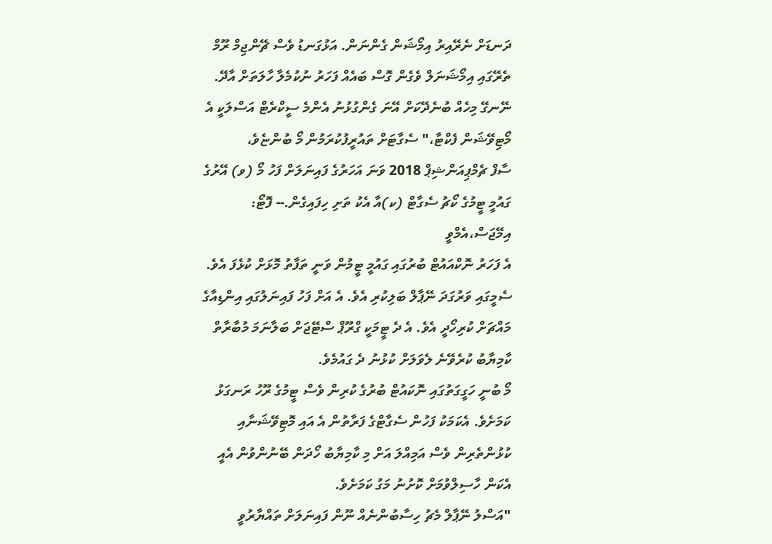ދަނޑަށް ނެރޭއިރު އިމޯޝަން ގެންނަން. އަޅުގަނޑު ވެސް ޗޭންޖިމް ރޫމް ތެރޭގައި އިމޯޝަނަލް ވެގެން ގޮސް ބައެއް ފަހަރު ނުކުމެލާ ހާލަތަށް އާދޭ. ނޭނގޭ މިހެއް ބުނެދޭކަށް އޭނަ ގެންގުޅުނު އެންމެ ސީކްރެޓް އަސްލަކީ އެ މޯޓިވޭޝަން ފެކްޓާ،" ސެގާޓަށް ތައުރީފުކުރަމުން މޯ ބުންޏެވެ،
ސާފް ޗެމްޕިއަންޝިޕް 2018 ވަނަ އަހަރުގެ ފައިނަލަށް ފަހު މޯ (ވ) އޭރުގެ ގައުމީ ޓީމުގެ ކޯޗު ސެގާޓް (ކ)އާ އެކު ތަށި ހިފައިގެން.-- ފޮޓޯ: އިމޭޖަސް،އެމްވީ
އެ ފަހަރު ނޮކްއައުޓް ބުރުގައި ގައުމީ ޓީމުން ވަނީ ތަފާތު މޮޅަށް ކުޅެފަ އެވެ. ސެމީގައި ވަރުގަދަ ނޭޕާލް ބަލިކުރި އެވެ. އެ އަށް ފަހު ފައިނަލުގައި އިންޑިއާގެ މައްޗަށް ކުރިހޯދީ އެވެ. އެ ދެ ޓީމަކީ ގްރޫޕް ސްޓޭޖަށް ބަލާނަމަ މުބާރާތް ކާމިޔާބު ކުރެވޭނެ ލެވަލަށް ކުޅުނު ދެ ގައުމެވެ.
މޯ ބުނީ ހަގީގަތުގައި ނޮކައުޓް ބުރުގެ ކުރިން ވެސް ޓީމުގެ ރޫހު ރަނގަޅު ކަމަށެވެ. އެކަމަކު ފަހުން ސެގާޓްގެ ފަރާތުން އެ އައި މޮޓިވޭޝަނާއި ކުޅުންތެރިން ވެސް އަމިއްލަ އަށް މި ކާމިޔާބު ހޯދަން ބޭނުންވުން އެއީ އެކަން ހާސިލްވުމަށް ކޮށުނު މަގު ކަމަށެވެ.
"އަސްލު ނޭޕާލް މެޗު ހިސާބުންނެއް ނޫން ފައިނަލަށް ތައްޔާރުވީ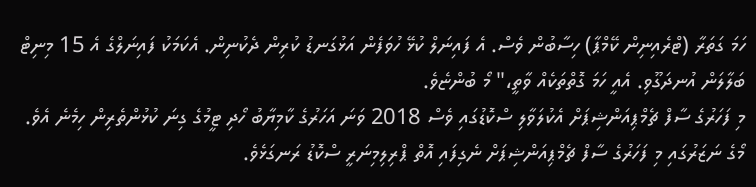ހަމަ ގަތަރާ (ޓްރެއިނިން ކޭމްޕާ) ހިސާބުން ވެސް. އެ ފައިނަލް ކުޅޭ ހުވަފެން އަޅުގަނޑު ކުރިން ދެކުނިން. އެކަމަކު ފައިނަލްގެ އެ 15 މިނިޓް ބަލާލަން އުނދަގޫވި. އެއީ ހަމަ ގޮތްތަކެއް ވާތީ،" މޯ ބުންޏެވެ.
މި ފަހަރުގެ ސާފް ޗެމްޕިއަންޝިޕަށް އެކުލަވާލި ސްކޮޑުގައި ވެސް 2018 ވަނަ އަހަރުގެ ކާމިޔާބު ހޯދި ޓީމުގެ ގިނަ ކުޅުންތެރިން ހިމެނެ އެވެ. މޯގެ ނަޒަރުގައި މި ފަހަރުގެ ސާފް ޗެމްޕިއަންޝިޕަށް ނެގިފައި އޮތް ޕްރިލިމިނަރީ ސްކޮޑު ރަނގަޅެވެ.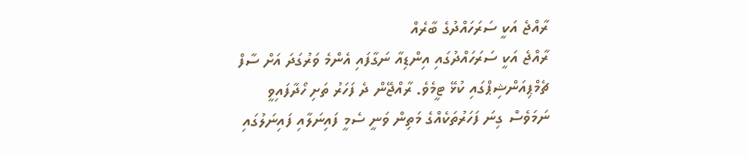ރާއްޖެ އަކީ ސަރަހައްދުގެ ބާރެއް
ރާއްޖެ އަކީ ސަރަހައްދުގައި އިންޑިއާ ނަގާފައި އެންމެ ވަރުގަދަ އަށް ސާފް ޗެމްޕިއަންޝިޕްގައި ކުޅޭ ޓީމެވެ. ރާއްޖޭން ދެ ފަހަރު ތަށި ހޯދާފައިވީ ނަމަވެސް ގިނަ ފަހަރުތަކެއްގެ މަތިން ވަނީ ސެމީ ފައިނަލާއި ފައިނަލުގައި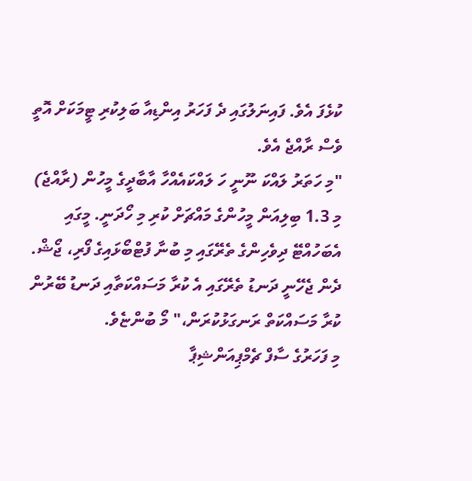ކުޅެފަ އެވެ. ފައިނަލުގައި ދެ ފަހަރު އިންޑިއާ ބަލިކުރި ޓީމަކަށް އޮތީ ވެސް ރާއްޖެ އެވެ.
"މި ހަތަރު ލައްކަ ނޫނީ ހަ ލައްކައެއްހާ އާބާދީގެ މީހުން (ރާއްޖެ) މި 1.3 ބިލިއަން މީހުންގެ މައްޗަށް ކުރި މި ހޯދަނީ. މީގައި އެބަހުއްޓޭ ދިވެހިންގެ ތެރޭގައި މި ބުނާ ފުޓްބޯޅައިގެ ފޯރި، ޖޯޝް. ދެން ޖެހޭނީ ދަނޑު ތެރޭގައި އެ ކުރާ މަސައްކަތާއި ދަނޑު ބޭރުން ކުރާ މަސައްކަތް ރަނގަޅުކުރަން،" މޯ ބުންޏެވެ.
މި ފަހަރުގެ ސާފް ޗެމްޕިއަންޝިޕާ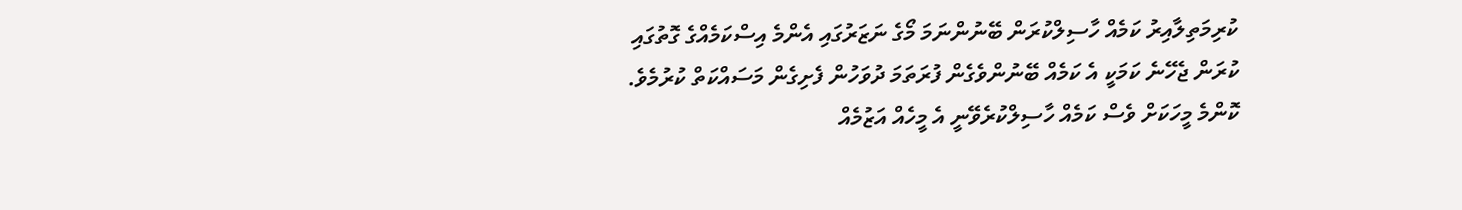ކުރިމަތިލާއިރު ކަމެއް ހާސިލްކުރަން ބޭނުންނަމަ މޯގެ ނަޒަރުގައި އެންމެ އިސްކަމެއްގެ ގޮތުގައި ކުރަން ޖެހޭނެ ކަމަކީ އެ ކަމެއް ބޭނުންވެގެން ފުރަތަމަ ދުވަހުން ފެށިގެން މަސައްކަތް ކުރުމެވެ. ކޮންމެ މީހަކަށް ވެސް ކަމެއް ހާސިލްކުރެވޭނީ އެ މީހެއް އަޒުމެއް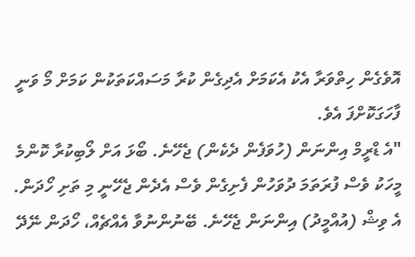އޮވެގެން ހިތްވަރާ އެކު އެކަމަށް އެދިގެން ކުރާ މަސައްކަތަކުން ކަމަށް މޯ ވަނީ ފާހަގަކޮށްފަ އެވެ.
"އެ ޑްރީމް އިންނަން (ހުވަފެން ދެކެން) ޖެހޭނެ. ބޯޅަ އަށް ލޯބިކުރާ ކޮންމެ މީހަކު ވެސް ފުރަތަމަ ދުވަހުން ފެށިގެން ވެސް އެދެން ޖެހޭނީ މި ތަށި ހޯދަން. އެ ވިޝް (އުއްމީދު) އިންނަން ޖެހޭނެ. ބޭނުންނުވާ އެއްޗެއް، ހޯދަން ނޭދޭ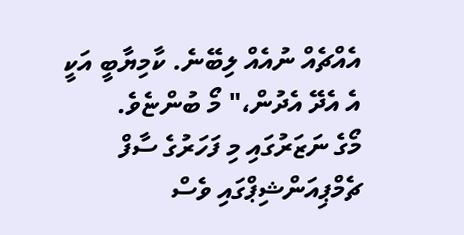އެއްޗެއް ނުއެއް ލިބޭނެ. ކާމިޔާބީ އަކީ އެ އެދޭ އެދުން،" މޯ ބުންޏެވެ.
މޯގެ ނަޒަރުގައި މި ފަހަރުގެ ސާފް ޗެމްޕިއަންޝިޕްގައި ވެސް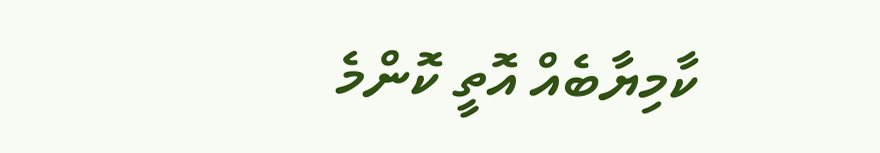ކާމިޔާބެއް އޮތީ ކޮންމެ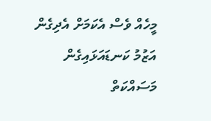މީހެއް ވެސް އެކަމަށް އެދިގެން އަޒުމު ކަނޑައަޅައިގެން މަސައްކަތް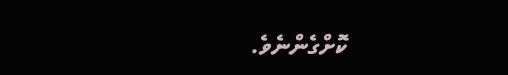ކޮށްގެންނެވެ.